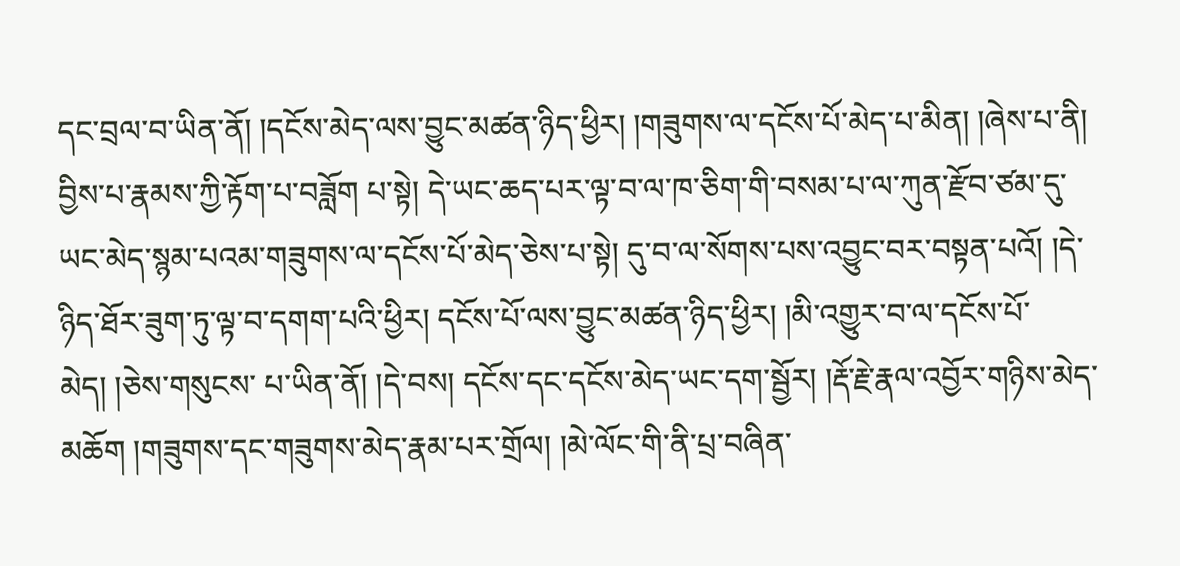དང་བྲལ་བ་ཡིན་ནོ། །དངོས་མེད་ལས་བྱུང་མཚན་ཉིད་ཕྱིར། །གཟུགས་ལ་དངོས་པོ་མེད་པ་མིན། །ཞེས་པ་ནི། བྱིས་པ་རྣམས་ཀྱི་རྟོག་པ་བཟློག པ་སྟེ། དེ་ཡང་ཆད་པར་ལྟ་བ་ལ་ཁ་ཅིག་གི་བསམ་པ་ལ་ཀུན་རྫོབ་ཙམ་དུ་ཡང་མེད་སྙམ་པའམ་གཟུགས་ལ་དངོས་པོ་མེད་ཅེས་པ་སྟེ། དུ་བ་ལ་སོགས་པས་འབྱུང་བར་བསྟན་པའོ། །དེ་ཉིད་ཐོར་ཟུག་ཏུ་ལྟ་བ་དགག་པའི་ཕྱིར། དངོས་པོ་ལས་བྱུང་མཚན་ཉིད་ཕྱིར། །མི་འགྱུར་བ་ལ་དངོས་པོ་མེད། །ཅེས་གསུངས་ པ་ཡིན་ནོ། །དེ་བས། དངོས་དང་དངོས་མེད་ཡང་དག་སྦྱོར། །རྡོ་རྗེ་རྣལ་འབྱོར་གཉིས་མེད་མཆོག །གཟུགས་དང་གཟུགས་མེད་རྣམ་པར་གྲོལ། །མེ་ལོང་གི་ནི་པྲ་བཞིན་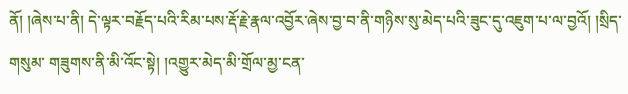ནོ། །ཞེས་པ་ནི། དེ་ལྟར་བརྗོད་པའི་རིམ་པས་རྡོ་རྗེ་རྣལ་འབྱོར་ཞེས་བྱ་བ་ནི་གཉིས་སུ་མེད་པའི་ཟུང་དུ་འཇུག་པ་ལ་བྱའོ། །སྲིད་གསུམ་ གཟུགས་ནི་མི་འོང་སྟེ། །འགྱུར་མེད་མི་གྲོལ་མྱ་ངན་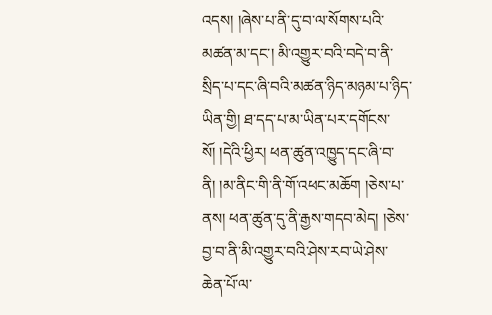འདས། །ཞེས་པ་ནི་དུ་བ་ལ་སོགས་པའི་མཚན་མ་དང་། མི་འགྱུར་བའི་བདེ་བ་ནི་སྲིད་པ་དང་ཞི་བའི་མཚན་ཉིད་མཉམ་པ་ཉིད་ཡིན་གྱི། ཐ་དད་པ་མ་ཡིན་པར་དགོངས་སོ། །དེའི་ཕྱིར། ཕན་ཚུན་འཁྱུད་དང་ཞི་བ་ནི། །མ་ནིང་གི་ནི་གོ་འཕང་མཆོག །ཅེས་པ་ ནས། ཕན་ཚུན་དུ་ནི་རྒྱས་གདབ་མེད། །ཅེས་བྱ་བ་ནི་མི་འགྱུར་བའི་ཤེས་རབ་ཡེ་ཤེས་ཆེན་པོ་ལ་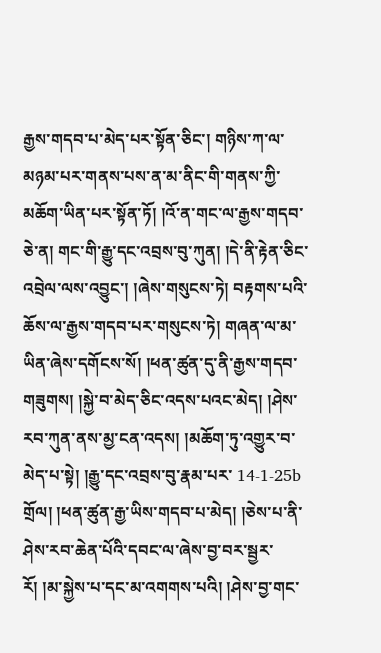རྒྱས་གདབ་པ་མེད་པར་སྟོན་ཅིང་། གཉིས་ཀ་ལ་མཉམ་པར་གནས་པས་ན་མ་ནིང་གི་གནས་ཀྱི་མཆོག་ཡིན་པར་སྟོན་ཏོ། །འོ་ན་གང་ལ་རྒྱས་གདབ་ཅེ་ན། གང་གི་རྒྱུ་དང་འབྲས་བུ་ཀུན། །དེ་ནི་རྟེན་ཅིང་ འབྲེལ་ལས་འབྱུང་། །ཞེས་གསུངས་ཏེ། བརྟགས་པའི་ཆོས་ལ་རྒྱས་གདབ་པར་གསུངས་ཏེ། གཞན་ལ་མ་ཡིན་ཞེས་དགོངས་སོ། །ཕན་ཚུན་དུ་ནི་རྒྱས་གདབ་གཟུགས། །སྐྱེ་བ་མེད་ཅིང་འདས་པའང་མེད། །ཤེས་རབ་ཀུན་ནས་མྱ་ངན་འདས། །མཆོག་ཏུ་འགྱུར་བ་མེད་པ་སྟེ། །རྒྱུ་དང་འབྲས་བུ་རྣམ་པར་ 14-1-25b གྲོལ། །ཕན་ཚུན་རྒྱ་ཡིས་གདབ་པ་མེད། །ཅེས་པ་ནི་ཤེས་རབ་ཆེན་པོའི་དབང་ལ་ཞེས་བྱ་བར་སྦྱར་རོ། །མ་སྐྱེས་པ་དང་མ་འགགས་པའི། །ཤེས་བྱ་གང་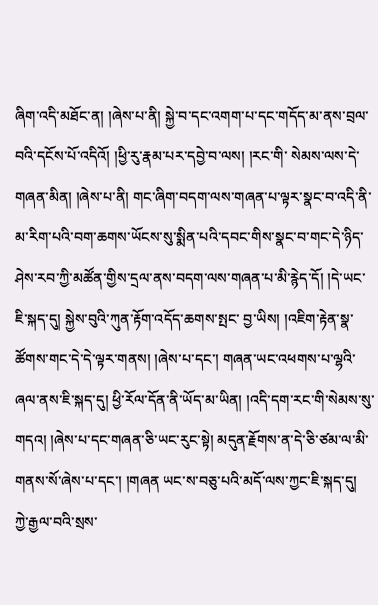ཞིག་འདི་མཐོང་ན། །ཞེས་པ་ནི། སྐྱེ་བ་དང་འགག་པ་དང་གདོད་མ་ནས་བྲལ་བའི་དངོས་པོ་འདིའོ། །ཕྱི་རུ་རྣམ་པར་དབྱེ་བ་ལས། །རང་གི་ སེམས་ལས་དེ་གཞན་མིན། །ཞེས་པ་ནི། གང་ཞིག་བདག་ལས་གཞན་པ་ལྟར་སྣང་བ་འདི་ནི་མ་རིག་པའི་བག་ཆགས་ཡོངས་སུ་སྨིན་པའི་དབང་གིས་སྣང་བ་གང་དེ་ཉིད་ཤེས་རབ་ཀྱི་མཚོན་གྱིས་དྲལ་ནས་བདག་ལས་གཞན་པ་མི་རྙེད་དོ། །དེ་ཡང་ཇི་སྐད་དུ། སྐྱེས་བུའི་ཀུན་རྟོག་འདོད་ཆགས་སྤང་ བྱ་ཡིས། །འཇིག་རྟེན་སྣ་ཚོགས་གང་དེ་དེ་ལྟར་གནས། །ཞེས་པ་དང་། གཞན་ཡང་འཕགས་པ་ལྷའི་ཞལ་ནས་ཇི་སྐད་དུ། ཕྱི་རོལ་དོན་ནི་ཡོད་མ་ཡིན། །འདི་དག་རང་གི་སེམས་སུ་གདའ། །ཞེས་པ་དང་གཞན་ཅི་ཡང་རུང་སྟེ། མདུན་རྗོགས་ན་དེ་ཅི་ཙམ་ལ་མི་གནས་སོ་ཞེས་པ་དང་། །གཞན ཡང་ས་བཅུ་པའི་མདོ་ལས་ཀྱང་ཇི་སྐད་དུ། ཀྱེ་རྒྱལ་བའི་སྲས་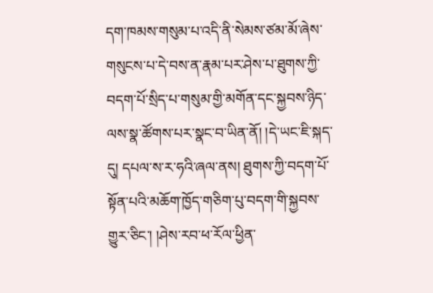དག་ཁམས་གསུམ་པ་འདི་ནི་སེམས་ཙམ་མོ་ཞེས་གསུངས་པ་དེ་བས་ན་རྣམ་པར་ཤེས་པ་ཐུགས་ཀྱི་བདག་པོ་སྲིད་པ་གསུམ་གྱི་མགོན་དང་སྐྱབས་ཉིད་ལས་སྣ་ཚོགས་པར་སྣང་བ་ཡིན་ནོ། །དེ་ཡང་ཇི་སྐད་དུ། དཔལ་ས་ར་ཧའི་ཞལ་ནས། ཐུགས་ཀྱི་བདག་པོ་སྟོན་པའི་མཆོག་ཁྱོད་གཅིག་པུ་བདག་གི་སྐྱབས་གྱུར་ཅིང་། །ཤེས་རབ་ཕ་རོལ་ཕྱིན་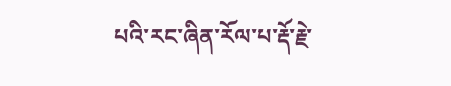པའི་རང་ཞིན་རོལ་པ་རྡོ་རྗེ་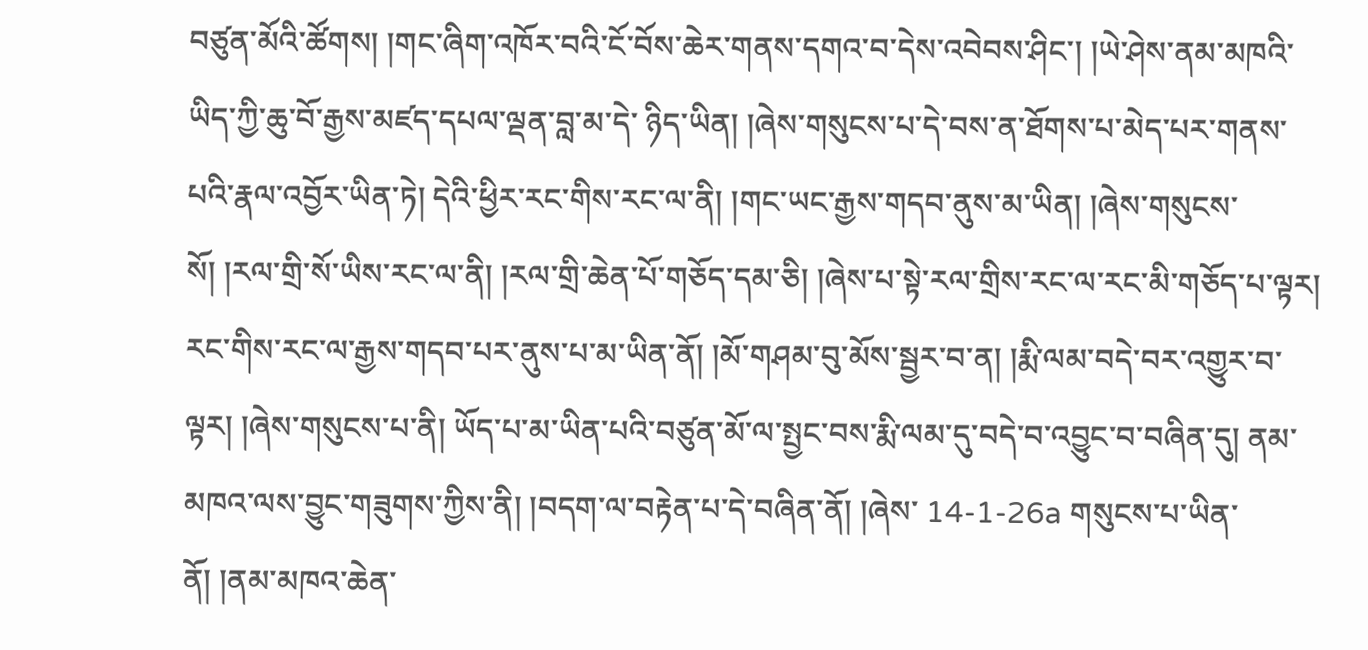བཙུན་མོའི་ཚོགས། །གང་ཞིག་འཁོར་བའི་ངོ་བོས་ཆེར་གནས་དགའ་བ་དེས་འབེབས་ཤིང་། །ཡེ་ཤེས་ནམ་མཁའི་ཡིད་ཀྱི་ཆུ་བོ་རྒྱས་མཛད་དཔལ་ལྡན་བླ་མ་དེ་ ཉིད་ཡིན། །ཞེས་གསུངས་པ་དེ་བས་ན་ཐོགས་པ་མེད་པར་གནས་པའི་རྣལ་འབྱོར་ཡིན་ཏེ། དེའི་ཕྱིར་རང་གིས་རང་ལ་ནི། །གང་ཡང་རྒྱས་གདབ་ནུས་མ་ཡིན། །ཞེས་གསུངས་སོ། །རལ་གྲི་སོ་ཡིས་རང་ལ་ནི། །རལ་གྲི་ཆེན་པོ་གཅོད་དམ་ཅི། །ཞེས་པ་སྟེ་རལ་གྲིས་རང་ལ་རང་མི་གཅོད་པ་ལྟར། རང་གིས་རང་ལ་རྒྱས་གདབ་པར་ནུས་པ་མ་ཡིན་ནོ། །མོ་གཤམ་བུ་མོས་སྦྱར་བ་ན། །རྨི་ལམ་བདེ་བར་འགྱུར་བ་ལྟར། །ཞེས་གསུངས་པ་ནི། ཡོད་པ་མ་ཡིན་པའི་བཙུན་མོ་ལ་སྤྱང་བས་རྨི་ལམ་དུ་བདེ་བ་འབྱུང་བ་བཞིན་དུ། ནམ་མཁའ་ལས་བྱུང་གཟུགས་ཀྱིས་ནི། །བདག་ལ་བརྟེན་པ་དེ་བཞིན་ནོ། །ཞེས་ 14-1-26a གསུངས་པ་ཡིན་ནོ། །ནམ་མཁའ་ཆེན་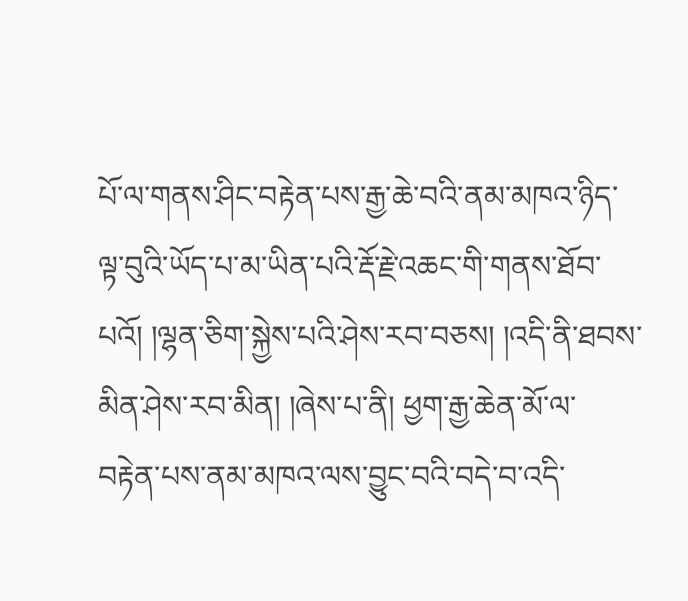པོ་ལ་གནས་ཤིང་བརྟེན་པས་རྒྱ་ཆེ་བའི་ནམ་མཁའ་ཉིད་ལྟ་བུའི་ཡོད་པ་མ་ཡིན་པའི་རྡོ་རྗེ་འཆང་གི་གནས་ཐོབ་པའོ། །ལྷན་ཅིག་སྐྱེས་པའི་ཤེས་རབ་བཅས། །འདི་ནི་ཐབས་མིན་ཤེས་རབ་མིན། །ཞེས་པ་ནི། ཕྱག་རྒྱ་ཆེན་མོ་ལ་ བརྟེན་པས་ནམ་མཁའ་ལས་བྱུང་བའི་བདེ་བ་འདི་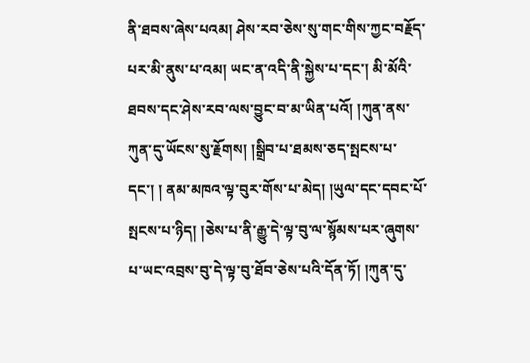ནི་ཐབས་ཞེས་པའམ། ཤེས་རབ་ཅེས་སུ་གང་གིས་ཀྱང་བརྗོད་པར་མི་ནུས་པ་འམ། ཡང་ན་འདི་ནི་སྐྱེས་པ་དང་། མི་མོའི་ཐབས་དང་ཤེས་རབ་ལས་བྱུང་བ་མ་ཡིན་པའོ། །ཀུན་ནས་ཀུན་དུ་ཡོངས་སུ་རྗོགས། །སྒྲིབ་པ་ཐམས་ཅད་སྤངས་པ་དང་། ། ནམ་མཁའ་ལྟ་བུར་གོས་པ་མེད། །ཡུལ་དང་དབང་པོ་སྤངས་པ་ཉིད། །ཅེས་པ་ནི་རྒྱུ་དེ་ལྟ་བུ་ལ་སྙོམས་པར་ཞུགས་པ་ཡང་འབྲས་བུ་དེ་ལྟ་བུ་ཐོབ་ཅེས་པའི་དོན་ཏོ། །ཀུན་དུ་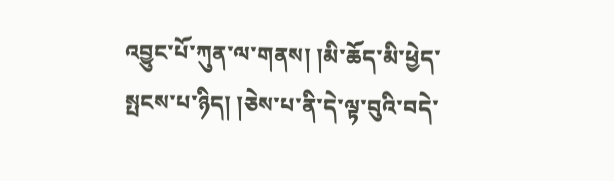འབྱུང་པོ་ཀུན་ལ་གནས། །མི་ཆོད་མི་ཕྱེད་སྤངས་པ་ཉིད། །ཅེས་པ་ནི་དེ་ལྟ་བུའི་བདེ་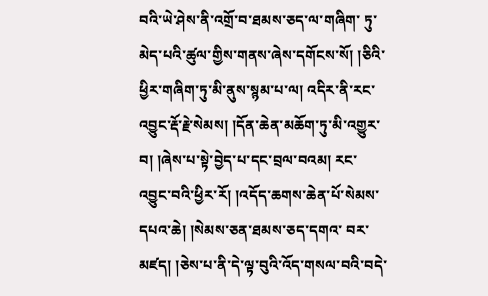བའི་ཡེ་ཤེས་ནི་འགྲོ་བ་ཐམས་ཅད་ལ་གཞིག་ ཏུ་མེད་པའི་ཚུལ་གྱིས་གནས་ཞེས་དགོངས་སོ། །ཅིའི་ཕྱིར་གཞིག་ཏུ་མི་ནུས་སྙམ་པ་ལ། འདིར་ནི་རང་འབྱུང་རྡོ་རྗེ་སེམས། །དོན་ཆེན་མཆོག་ཏུ་མི་འགྱུར་བ། །ཞེས་པ་སྟེ་བྱེད་པ་དང་བྲལ་བའམ། རང་འབྱུང་བའི་ཕྱིར་རོ། །འདོད་ཆགས་ཆེན་པོ་སེམས་དཔའ་ཆེ། །སེམས་ཅན་ཐམས་ཅད་དགའ་ བར་མཛད། །ཅེས་པ་ནི་དེ་ལྟ་བུའི་འོད་གསལ་བའི་བདེ་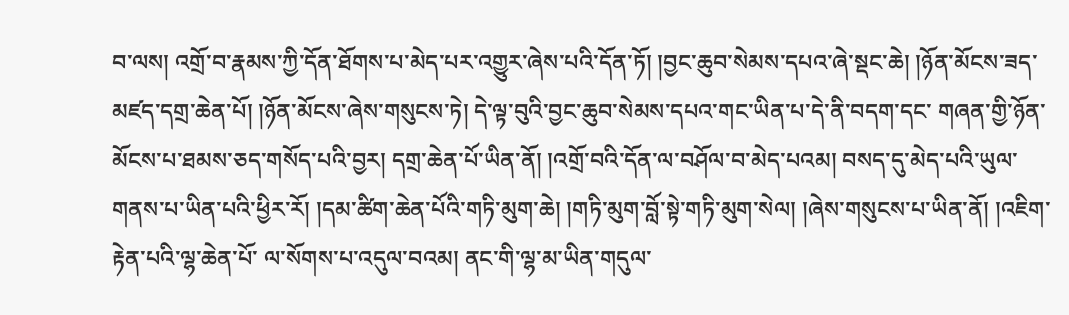བ་ལས། འགྲོ་བ་རྣམས་ཀྱི་དོན་ཐོགས་པ་མེད་པར་འགྱུར་ཞེས་པའི་དོན་ཏོ། །བྱང་ཆུབ་སེམས་དཔའ་ཞེ་སྡང་ཆེ། །ཉོན་མོངས་ཟད་མཛད་དགྲ་ཆེན་པོ། །ཉོན་མོངས་ཞེས་གསུངས་ཏེ། དེ་ལྟ་བུའི་བྱང་ཆུབ་སེམས་དཔའ་གང་ཡིན་པ་དེ་ནི་བདག་དང་ གཞན་གྱི་ཉོན་མོངས་པ་ཐམས་ཅད་གསོད་པའི་བྱར། དགྲ་ཆེན་པོ་ཡིན་ནོ། །འགྲོ་བའི་དོན་ལ་བཤོལ་བ་མེད་པའམ། བསད་དུ་མེད་པའི་ཡུལ་གནས་པ་ཡིན་པའི་ཕྱིར་རོ། །དམ་ཚིག་ཆེན་པོའི་གཏི་མུག་ཆེ། །གཏི་མུག་བློ་སྟེ་གཏི་མུག་སེལ། །ཞེས་གསུངས་པ་ཡིན་ནོ། །འཇིག་རྟེན་པའི་ལྷ་ཆེན་པོ་ ལ་སོགས་པ་འདུལ་བའམ། ནང་གི་ལྷ་མ་ཡིན་གདུལ་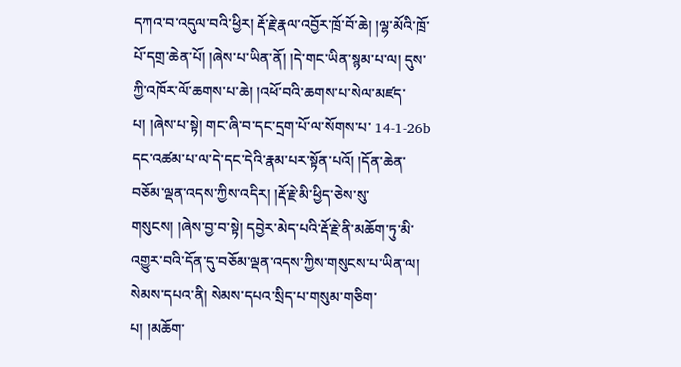དཀའ་བ་འདུལ་བའི་ཕྱིར། རྡོ་རྗེ་རྣལ་འབྱོར་ཁྲོ་བོ་ཆེ། །ལྷ་མོའི་ཁྲོ་པོ་དགྲ་ཆེན་པོ། །ཞེས་པ་ཡིན་ནོ། །དེ་གང་ཡིན་སྙམ་པ་ལ། དུས་ཀྱི་འཁོར་ལོ་ཆགས་པ་ཆེ། །འཕོ་བའི་ཆགས་པ་སེལ་མཛད་པ། །ཞེས་པ་སྟེ། གང་ཞི་བ་དང་དྲག་པོ་ལ་སོགས་པ་ 14-1-26b དང་འཚམ་པ་ལ་དེ་དང་དེའི་རྣམ་པར་སྟོན་པའོ། །དོན་ཆེན་བཅོམ་ལྡན་འདས་ཀྱིས་འདིར། །རྡོ་རྗེ་མི་ཕྱིད་ཅེས་སུ་གསུངས། །ཞེས་བྱ་བ་སྟེ། དབྱེར་མེད་པའི་རྡོ་རྗེ་ནི་མཆོག་ཏུ་མི་འགྱུར་བའི་དོན་དུ་བཅོམ་ལྡན་འདས་ཀྱིས་གསུངས་པ་ཡིན་ལ། སེམས་དཔའ་ནི། སེམས་དཔའ་སྲིད་པ་གསུམ་གཅིག་ པ། །མཆོག་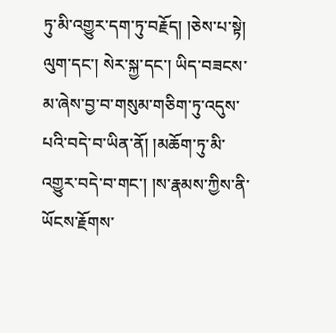ཏུ་མི་འགྱུར་དག་ཏུ་བརྗོད། །ཅེས་པ་སྟེ། ལུག་དང་། སེར་སྐྱ་དང་། ཡིད་བཟངས་མ་ཞེས་བྱ་བ་གསུམ་གཅིག་ཏུ་འདུས་པའི་བདེ་བ་ཡིན་ནོ། །མཆོག་ཏུ་མི་འགྱུར་བདེ་བ་གང་། །ས་རྣམས་ཀྱིས་ནི་ཡོངས་རྗོགས་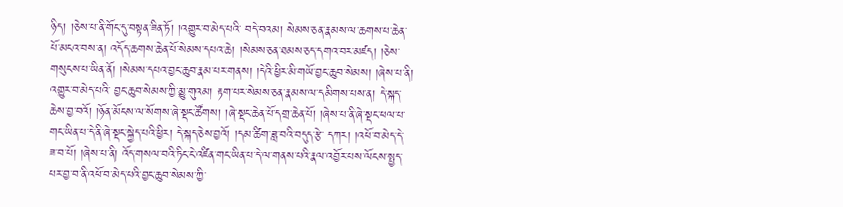ཉིད། །ཅེས་པ་ནི་གོང་དུ་བསྟན་ཟིན་ཏོ། །འགྱུར་བ་མེད་པའི་ བདེ་བའམ། སེམས་ཅན་རྣམས་ལ་ཆགས་པ་ཆེན་པོ་མངའ་བས་ན། འདོད་ཆགས་ཆེན་པོ་སེམས་དཔའ་ཆེ། །སེམས་ཅན་ཐམས་ཅད་དགའ་བར་མཛད། །ཅེས་གསུངས་པ་ཡིན་ནོ། །སེམས་དཔའ་བྱང་ཆུབ་རྣམ་པར་གནས། །དེའི་ཕྱིར་མི་གཡོ་བྱང་ཆུབ་སེམས། །ཞེས་པ་ནི། འགྱུར་བ་མེད་པའི་ བྱང་ཆུབ་སེམས་ཀྱི་མྱུ་གུའམ། རྟག་པར་སེམས་ཅན་རྣམས་ལ་དམིགས་པས་ན། དེ་སྐད་ཆེས་བྱ་བའོ། །ཉོན་མོངས་ལ་སོགས་ཞེ་སྡང་ཚོགས། །ཞེ་སྡང་ཆེན་པོ་དགྲ་ཆེན་པོ། །ཞེས་པ་ནི་ཞེ་སྡང་ཕལ་པ་གང་ཡིན་པ་དེ་ནི་ཞེ་སྡང་སྐྱེད་པའི་ཕྱིར། དེ་སྐད་ཅེས་བྱའོ། །དམ་ཚིག་ཟླ་བའི་བདུད་རྩེ་ དཀར། །འཕོ་བ་མེད་དེ་ཟ་བ་པོ། །ཞེས་པ་ནི། འོད་གསལ་བའི་ཏིང་ངེ་འཛིན་གང་ཡིན་པ་དེ་ལ་གནས་པའི་རྣལ་འབྱོར་པས་ལོངས་སྤྱད་པར་བྱ་བ་ནི་འཕོ་བ་མེད་པའི་བྱང་ཆུབ་སེམས་ཀྱི་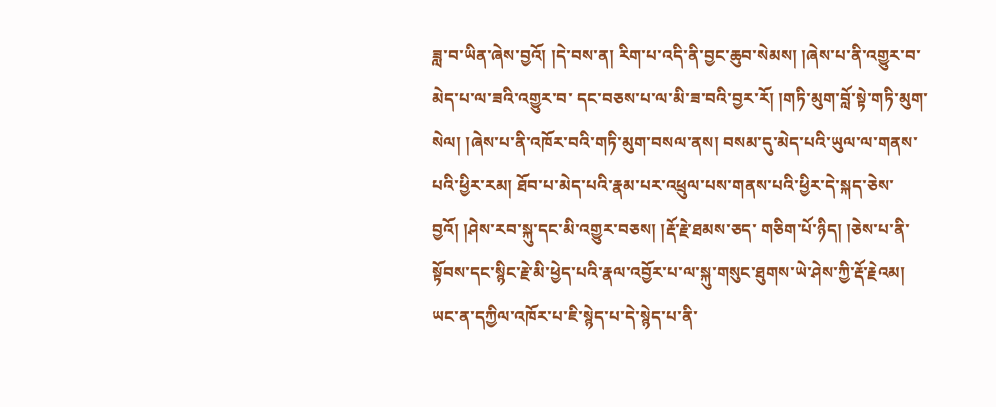ཟླ་བ་ཡིན་ཞེས་བྱའོ། །དེ་བས་ན། རིག་པ་འདི་ནི་བྱང་ཆུབ་སེམས། །ཞེས་པ་ནི་འགྱུར་བ་མེད་པ་ལ་ཟའི་འགྱུར་བ་ དང་བཅས་པ་ལ་མི་ཟ་བའི་བྱར་རོ། །གཏི་མུག་བློ་སྟེ་གཏི་མུག་སེལ། །ཞེས་པ་ནི་འཁོར་བའི་གཏི་མུག་བསལ་ནས། བསམ་དུ་མེད་པའི་ཡུལ་ལ་གནས་པའི་ཕྱིར་རམ། ཐོབ་པ་མེད་པའི་རྣམ་པར་འཕྲུལ་པས་གནས་པའི་ཕྱིར་དེ་སྐད་ཅེས་བྱའོ། །ཤེས་རབ་སྐུ་དང་མི་འགྱུར་བཅས། །རྡོ་རྗེ་ཐམས་ཅད་ གཅིག་པོ་ཉིད། །ཅེས་པ་ནི་སྟོབས་དང་སྙིང་རྗེ་མི་ཕྱེད་པའི་རྣལ་འབྱོར་པ་ལ་སྐུ་གསུང་ཐུགས་ཡེ་ཤེས་ཀྱི་རྡོ་རྗེའམ། ཡང་ན་དཀྱིལ་འཁོར་པ་ཇི་སྙེད་པ་དེ་སྙེད་པ་ནི་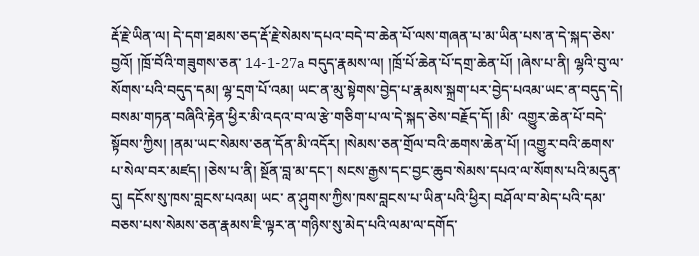རྡོ་རྗེ་ཡིན་ལ། དེ་དག་ཐམས་ཅད་རྡོ་རྗེ་སེམས་དཔའ་བདེ་བ་ཆེན་པོ་ལས་གཞན་པ་མ་ཡིན་པས་ན་དེ་སྐད་ཅེས་བྱའོ། །ཁྲོ་བོའི་གཟུགས་ཅན་ 14-1-27a བདུད་རྣམས་ལ། །ཁྲོ་པོ་ཆེན་པོ་དགྲ་ཆེན་པོ། །ཞེས་པ་ནི། ལྷའི་བུ་ལ་སོགས་པའི་བདུད་དམ། ལྷ་དྲག་པོ་འམ། ཡང་ན་མུ་སྟེགས་བྱེད་པ་རྣམས་སྐྲག་པར་བྱེད་པའམ་ཡང་ན་བདུད་དེ། བསམ་གཏན་བཞིའི་རྟེན་ཕྱིར་མི་འདའ་བ་ལ་རྩེ་གཅིག་པ་ལ་དེ་སྐད་ཅེས་བརྗོད་དོ། །མི་ འགྱུར་ཆེན་པོ་བདེ་སྟོབས་ཀྱིས། །ནམ་ཡང་སེམས་ཅན་དོན་མི་འདོར། །སེམས་ཅན་གྲོལ་བའི་ཆགས་ཆེན་པོ། །འགྱུར་བའི་ཆགས་པ་སེལ་བར་མཛད། །ཅེས་པ་ནི། སྔོན་བླ་མ་དང་། སངས་རྒྱས་དང་བྱང་ཆུབ་སེམས་དཔའ་ལ་སོགས་པའི་མདུན་དུ། དངོས་སུ་ཁས་བླངས་པའམ། ཡང་ ན་ཤུགས་ཀྱིས་ཁས་བླངས་པ་ཡིན་པའི་ཕྱིར། བཤོལ་བ་མེད་པའི་དམ་བཅས་པས་སེམས་ཅན་རྣམས་ཇི་ལྟར་ན་གཉིས་སུ་མེད་པའི་ལམ་ལ་དགོད་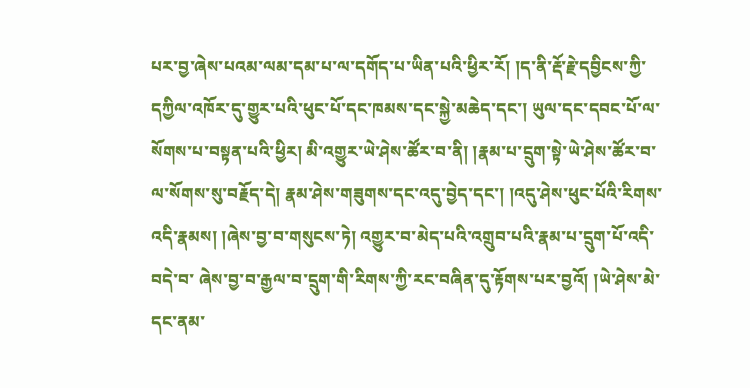པར་བྱ་ཞེས་པའམ་ལམ་དམ་པ་ལ་དགོད་པ་ཡིན་པའི་ཕྱིར་རོ། །ད་ནི་རྡོ་རྗེ་དབྱིངས་ཀྱི་དཀྱིལ་འཁོར་དུ་གྱུར་པའི་ཕུང་པོ་དང་ཁམས་དང་སྐྱེ་མཆེད་དང་། ཡུལ་དང་དབང་པོ་ལ་སོགས་པ་བསྟན་པའི་ཕྱིར། མི་འགྱུར་ཡེ་ཤེས་ཚོར་བ་ནི། །རྣམ་པ་དྲུག་སྟེ་ཡེ་ཤེས་ཚོར་བ་ལ་སོགས་སུ་བརྗོད་དེ། རྣམ་ཤེས་གཟུགས་དང་འདུ་བྱེད་དང་། །འདུ་ཤེས་ཕུང་པོའི་རིགས་འདི་རྣམས། །ཞེས་བྱ་བ་གསུངས་ཏེ། འགྱུར་བ་མེད་པའི་འགྲུབ་པའི་རྣམ་པ་དྲུག་པོ་འདི་བདེ་བ་ ཞེས་བྱ་བ་རྒྱལ་བ་དྲུག་གི་རིགས་ཀྱི་རང་བཞིན་དུ་རྟོགས་པར་བྱའོ། །ཡེ་ཤེས་མེ་དང་ནམ་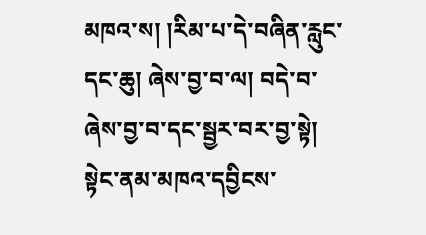མཁའ་ས། །རིམ་པ་དེ་བཞིན་རླུང་དང་ཆུ། ཞེས་བྱ་བ་ལ། བདེ་བ་ཞེས་བྱ་བ་དང་སྦྱར་བར་བྱ་སྟེ། སྟེང་ནམ་མཁའ་དབྱིངས་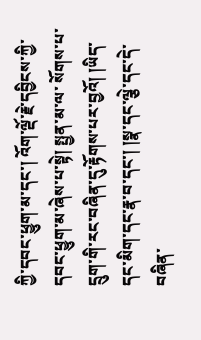ཀྱི་དབང་ཕྱུག་མ་དང་། འོག་ལྡོ་རྗེ་དབྱིངས་ཀྱི་དབང་ཕྱུག་མ་ཞེས་པ་སྟེ། སྤྱན་མ་ལ་ སོགས་པ་དྲུག་གི་རང་བཞིན་དུ་རྟོགས་པར་བྱའོ། །ཡིད་དང་མིག་དང་རྣ་བ་དང་། །སྣ་དང་ལྕེ་དང་དེ་བཞིན་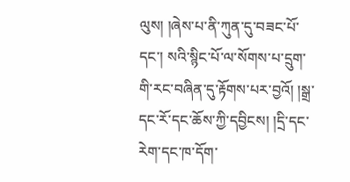ལུས། །ཞེས་པ་ནི་ཀུན་དུ་བཟང་པོ་དང་། སའི་སྙིང་པོ་ལ་སོགས་པ་དྲུག་གི་རང་བཞིན་དུ་རྟོགས་པར་བྱའོ། །སྒྲ་དང་རོ་དང་ཆོས་ཀྱི་དབྱིངས། །དྲི་དང་རེག་དང་ཁ་དོག་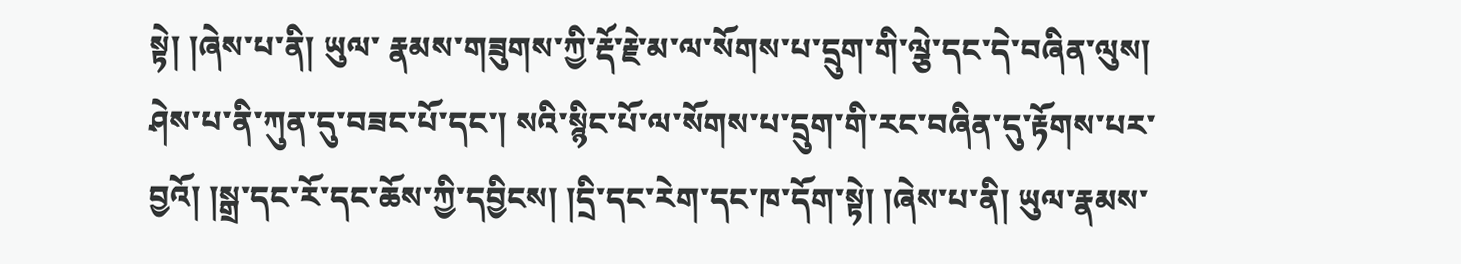སྟེ། །ཞེས་པ་ནི། ཡུལ་ རྣམས་གཟུགས་ཀྱི་རྡོ་རྗེ་མ་ལ་སོགས་པ་དྲུག་གི་ལྕེ་དང་དེ་བཞིན་ལུས། ཤེས་པ་ནི་ཀུན་དུ་བཟང་པོ་དང་། སའི་སྙིང་པོ་ལ་སོགས་པ་དྲུག་གི་རང་བཞིན་དུ་རྟོགས་པར་བྱའོ། །སྒྲ་དང་རོ་དང་ཆོས་ཀྱི་དབྱིངས། །དྲི་དང་རེག་དང་ཁ་དོག་སྟེ། །ཞེས་པ་ནི། ཡུལ་རྣམས་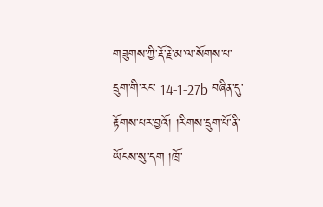གཟུགས་ཀྱི་རྡོ་རྗེ་མ་ལ་སོགས་པ་དྲུག་གི་རང་ 14-1-27b བཞིན་དུ་རྟོགས་པར་བྱའོ། །རིགས་དྲུག་པོ་ནི་ཡོངས་སུ་དག །ཁྲོ་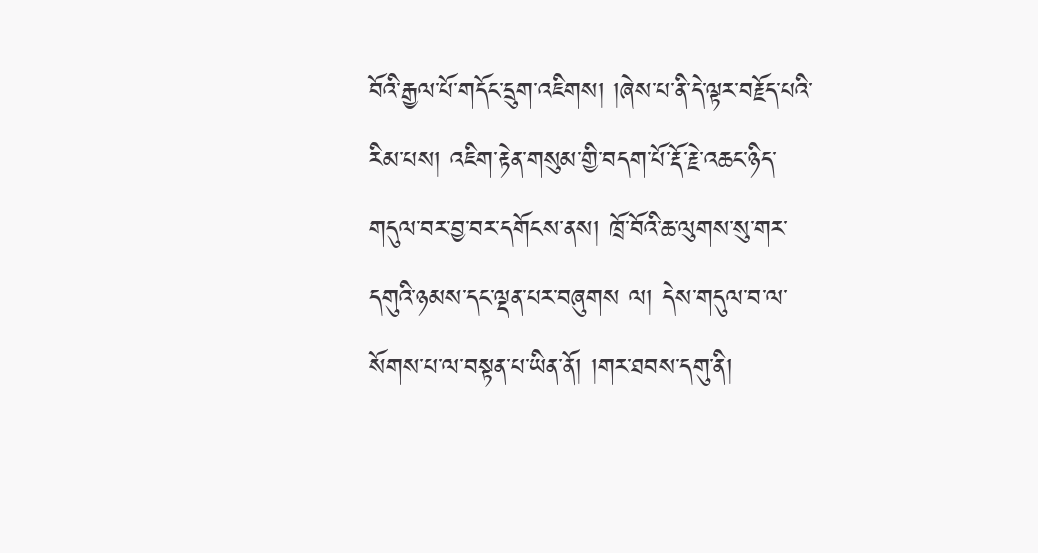བོའི་རྒྱལ་པོ་གདོང་དྲུག་འཇིགས། །ཞེས་པ་ནི་དེ་ལྟར་བརྗོད་པའི་རིམ་པས། འཇིག་རྟེན་གསུམ་གྱི་བདག་པོ་རྡོ་རྗེ་འཆང་ཉིད་གདུལ་བར་བྱ་བར་དགོངས་ནས། ཁྲོ་བོའི་ཆ་ལུགས་སུ་གར་དགུའི་ཉམས་དང་ལྡན་པར་བཞུགས ལ། དེས་གདུལ་བ་ལ་སོགས་པ་ལ་བསྟན་པ་ཡིན་ནོ། །གར་ཐབས་དགུ་ནི།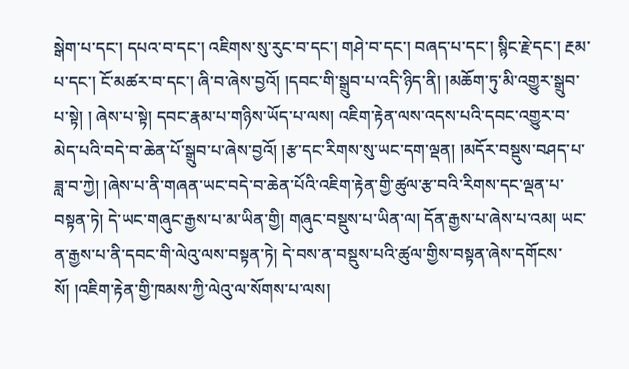སྒེག་པ་དང་། དཔའ་བ་དང་། འཇིགས་སུ་རུང་བ་དང་། གཤེ་བ་དང་། བཞད་པ་དང་། སྙིང་རྗེ་དང་། རྔམ་པ་དང་། ངོ་མཚར་བ་དང་། ཞི་བ་ཞེས་བྱའོ། །དབང་གི་སྒྲུབ་པ་འདི་ཉིད་ནི། །མཆོག་ཏུ་མི་འགྱུར་སྒྲུབ་པ་སྟེ། ། ཞེས་པ་སྟེ། དབང་རྣམ་པ་གཉིས་ཡོད་པ་ལས། འཇིག་རྟེན་ལས་འདས་པའི་དབང་འགྱུར་བ་མེད་པའི་བདེ་བ་ཆེན་པོ་སྒྲུབ་པ་ཞེས་བྱའོ། །རྩ་དང་རིགས་སུ་ཡང་དག་ལྡན། །མདོར་བསྡུས་བཤད་པ་ཟླ་བ་ཀྱེ། །ཞེས་པ་ནི་གཞན་ཡང་བདེ་བ་ཆེན་པོའི་འཇིག་རྟེན་གྱི་ཚུལ་རྩ་བའི་རིགས་དང་ལྡན་པ་བསྟན་ཏེ། དེ་ཡང་གཞུང་རྒྱས་པ་མ་ཡིན་གྱི། གཞུང་བསྡུས་པ་ཡིན་ལ། དོན་རྒྱས་པ་ཞེས་པ་འམ། ཡང་ན་རྒྱས་པ་ནི་དབང་གི་ལེའུ་ལས་བསྟན་ཏེ། དེ་བས་ན་བསྡུས་པའི་ཚུལ་གྱིས་བསྟན་ཞེས་དགོངས་སོ། །འཇིག་རྟེན་གྱི་ཁམས་ཀྱི་ལེའུ་ལ་སོགས་པ་ལས།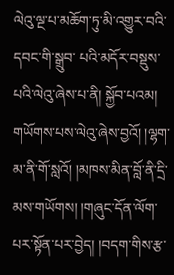ལེའུ་ལྔ་པ་མཆོག་ཏུ་མི་འགྱུར་བའི་དབང་གི་སྒྲུབ་ པའི་མདོར་བསྡུས་པའི་ལེའུ་ཞེས་པ་ནི། སྐྱོབ་པའམ། གཡོགས་པས་ལེའུ་ཞེས་བྱའོ། །ལྷག་མ་ནི་གོ་སླའོ། །མཁས་མིན་བློ་ནི་དྲི་མས་གཡོགས། །གཞུང་དོན་ལོག་པར་སྟོན་པར་བྱེད། །བདག་གིས་རྩ་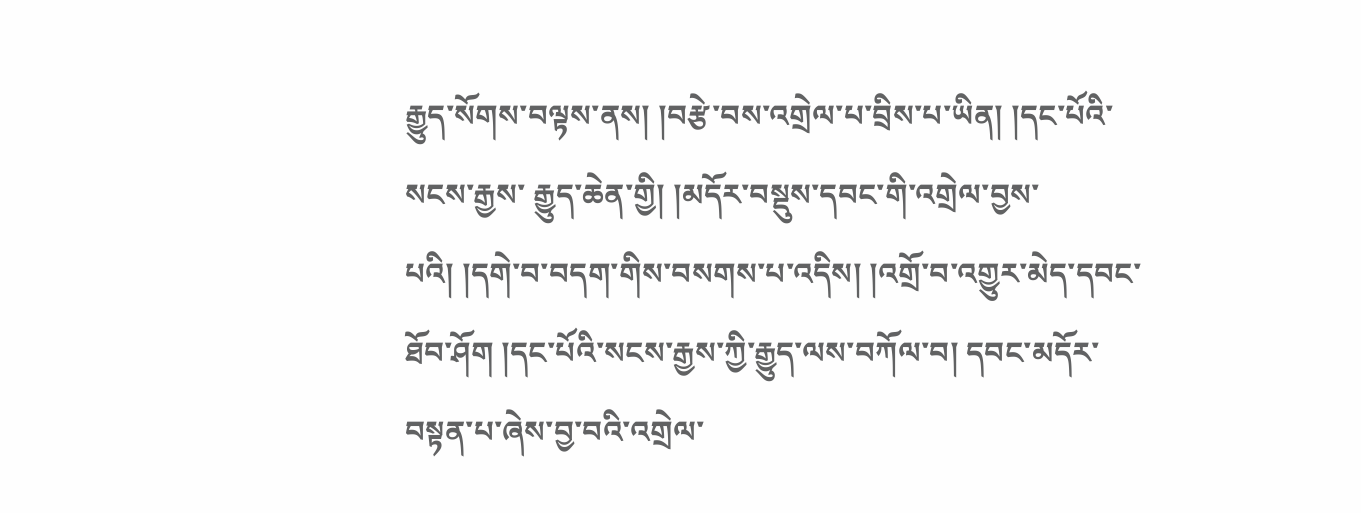རྒྱུད་སོགས་བལྟས་ནས། །བརྩེ་བས་འགྲེལ་པ་བྲིས་པ་ཡིན། །དང་པོའི་སངས་རྒྱས་ རྒྱུད་ཆེན་གྱི། །མདོར་བསྡུས་དབང་གི་འགྲེལ་བྱས་པའི། །དགེ་བ་བདག་གིས་བསགས་པ་འདིས། །འགྲོ་བ་འགྱུར་མེད་དབང་ཐོབ་ཤོག །དང་པོའི་སངས་རྒྱས་ཀྱི་རྒྱུད་ལས་བཀོལ་བ། དབང་མདོར་བསྟན་པ་ཞེས་བྱ་བའི་འགྲེལ་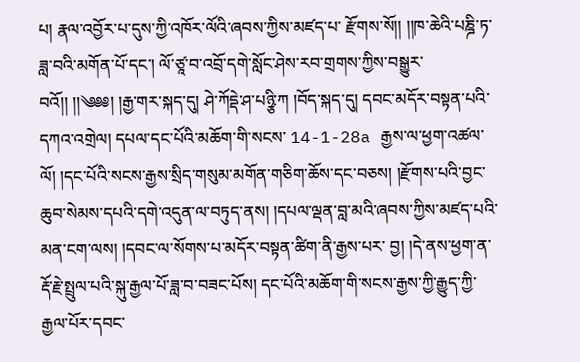པ། རྣལ་འབྱོར་པ་དུས་ཀྱི་འཁོར་ལོའི་ཞབས་ཀྱིས་མཛད་པ་ རྫོགས་སོ།། །།ཁ་ཆེའི་པཎྜི་ཏ་ཟླ་བའི་མགོན་པོ་དང་། ལོ་ཙཱ་བ་འབྲོ་དགེ་སློང་ཤེས་རབ་གྲགས་ཀྱིས་བསྒྱུར་བའོ།། །།༄༅༅། །རྒྱ་གར་སྐད་དུ། ཤེ་ཀོདྡེ་ཤ་པཉྩི་ཀ །བོད་སྐད་དུ། དབང་མདོར་བསྟན་པའི་དཀའ་འགྲེལ། དཔལ་དང་པོའི་མཆོག་གི་སངས་ 14-1-28a རྒྱས་ལ་ཕྱག་འཚལ་ལོ། །དང་པོའི་སངས་རྒྱས་སྲིད་གསུམ་མགོན་གཅིག་ཆོས་དང་བཅས། །རྫོགས་པའི་བྱང་ཆུབ་སེམས་དཔའི་དགེ་འདུན་ལ་བཏུད་ནས། །དཔལ་ལྡན་བླ་མའི་ཞབས་ཀྱིས་མཛད་པའི་མན་ངག་ལས། །དབང་ལ་སོགས་པ་མདོར་བསྟན་ཚིག་ནི་རྒྱས་པར་ བྱ། །དེ་ནས་ཕྱག་ན་རྡོ་རྗེ་སྤྲུལ་པའི་སྐུ་རྒྱལ་པོ་ཟླ་བ་བཟང་པོས། དང་པོའི་མཆོག་གི་སངས་རྒྱས་ཀྱི་རྒྱུད་ཀྱི་རྒྱལ་པོར་དབང་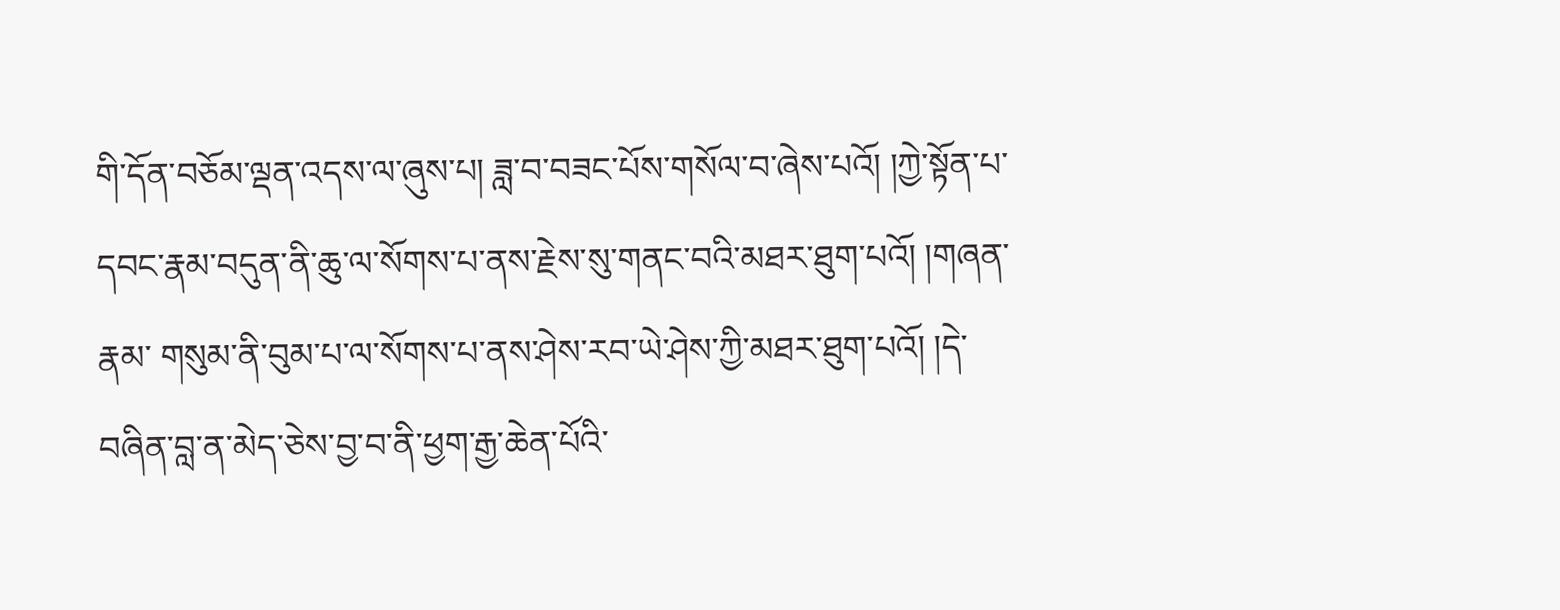གི་དོན་བཅོམ་ལྡན་འདས་ལ་ཞུས་པ། ཟླ་བ་བཟང་པོས་གསོལ་བ་ཞེས་པའོ། །ཀྱེ་སྟོན་པ་དབང་རྣམ་བདུན་ནི་ཆུ་ལ་སོགས་པ་ནས་རྗེས་སུ་གནང་བའི་མཐར་ཐུག་པའོ། །གཞན་རྣམ་ གསུམ་ནི་བུམ་པ་ལ་སོགས་པ་ནས་ཤེས་རབ་ཡེ་ཤེས་ཀྱི་མཐར་ཐུག་པའོ། །དེ་བཞིན་བླ་ན་མེད་ཅེས་བྱ་བ་ནི་ཕྱག་རྒྱ་ཆེན་པོའི་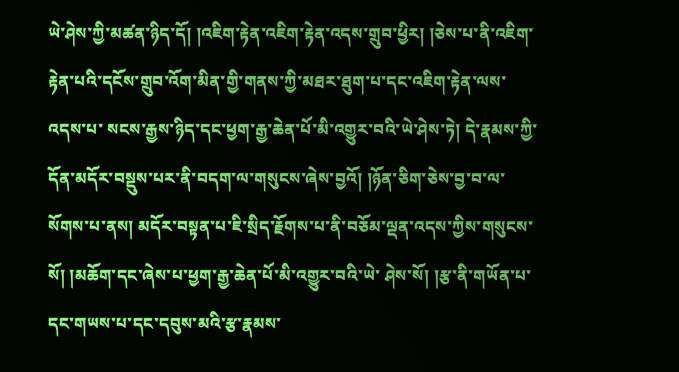ཡེ་ཤེས་ཀྱི་མཚན་ཉིད་དོ། །འཇིག་རྟེན་འཇིག་རྟེན་འདས་གྲུབ་ཕྱིར། །ཅེས་པ་ནི་འཇིག་རྟེན་པའི་དངོས་གྲུབ་འོག་མིན་གྱི་གནས་ཀྱི་མཐར་ཐུག་པ་དང་འཇིག་རྟེན་ལས་འདས་པ་ སངས་རྒྱས་ཉིད་དང་ཕྱག་རྒྱ་ཆེན་པོ་མི་འགྱུར་བའི་ཡེ་ཤེས་ཏེ། དེ་རྣམས་ཀྱི་དོན་མདོར་བསྡུས་པར་ནི་བདག་ལ་གསུངས་ཞེས་བྱའོ། །ཉོན་ཅིག་ཅེས་བྱ་བ་ལ་སོགས་པ་ནས། མདོར་བསྟན་པ་ཇི་སྲིད་རྗོགས་པ་ནི་བཅོམ་ལྡན་འདས་ཀྱིས་གསུངས་སོ། །མཆོག་དང་ཞེས་པ་ཕྱག་རྒྱ་ཆེན་པོ་མི་འགྱུར་བའི་ཡེ་ ཤེས་སོ། །རྩ་ནི་གཡོན་པ་དང་གཡས་པ་དང་དབུས་མའི་རྩ་རྣམས་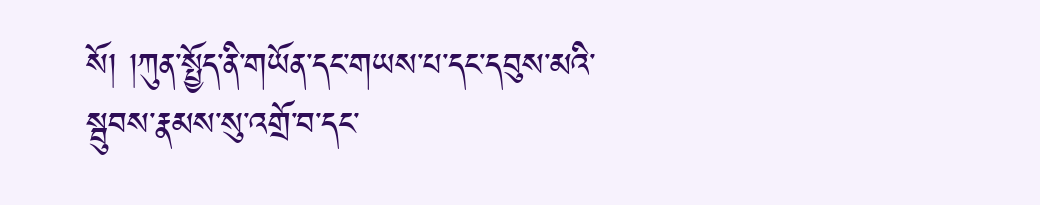སོ། །ཀུན་སྤྱོད་ནི་གཡོན་དང་གཡས་པ་དང་དབུས་མའི་སྦུབས་རྣམས་སུ་འགྲོ་བ་དང་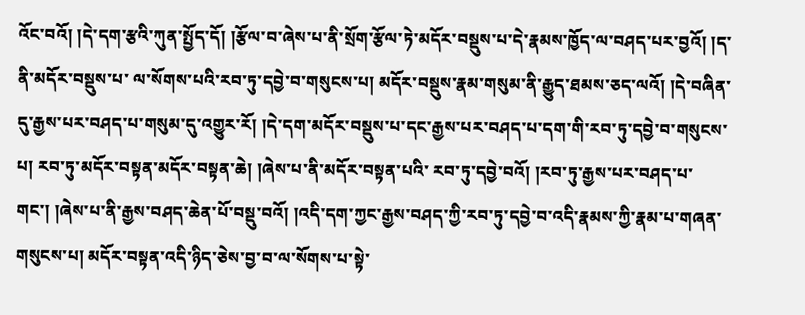འོང་བའོ། །དེ་དག་རྩའི་ཀུན་སྤྱོད་དོ། །རྩོལ་བ་ཞེས་པ་ནི་སྲོག་རྩོལ་ཏེ་མདོར་བསྡུས་པ་དེ་རྣམས་ཁྱོད་ལ་བཤད་པར་བྱའོ། །ད་ནི་མདོར་བསྡུས་པ་ ལ་སོགས་པའི་རབ་ཏུ་དབྱེ་བ་གསུངས་པ། མདོར་བསྡུས་རྣམ་གསུམ་ནི་རྒྱུད་ཐམས་ཅད་ལའོ། །དེ་བཞིན་དུ་རྒྱས་པར་བཤད་པ་གསུམ་དུ་འགྱུར་རོ། །དེ་དག་མདོར་བསྡུས་པ་དང་རྒྱས་པར་བཤད་པ་དག་གི་རབ་ཏུ་དབྱེ་བ་གསུངས་པ། རབ་ཏུ་མདོར་བསྟན་མདོར་བསྟན་ཆེ། །ཞེས་པ་ནི་མདོར་བསྟན་པའི་ རབ་ཏུ་དབྱེ་བའོ། །རབ་ཏུ་རྒྱས་པར་བཤད་པ་གང་། །ཞེས་པ་ནི་རྒྱས་བཤད་ཆེན་པོ་བསྡུ་བའོ། །འདི་དག་ཀྱང་རྒྱས་བཤད་ཀྱི་རབ་ཏུ་དབྱེ་བ་འདི་རྣམས་ཀྱི་རྣམ་པ་གཞན་གསུངས་པ། མདོར་བསྟན་འདི་ཉིད་ཅེས་བྱ་བ་ལ་སོགས་པ་སྟེ་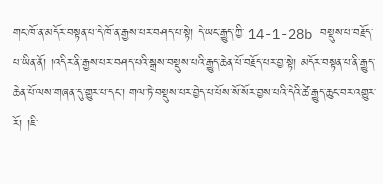གང་ཁོ་ན་མདོར་བསྟན་པ་དེ་ཁོ་ན་རྒྱས་པར་བཤད་པ་སྟེ། དེ་ཡང་རྒྱུད་ཀྱི་ 14-1-28b བསྡུས་པ་བརྗོད་པ་ཡིན་ནོ། །འདིར་ནི་རྒྱས་པར་བཤད་པའི་སྒྲས་བསྡུས་པའི་རྒྱུད་ཆེན་པོ་བརྗོད་པར་བྱ་སྟེ། མདོར་བསྟན་པ་ནི་རྒྱུད་ཆེན་པོ་ལས་གཞན་དུ་གྱུར་པ་དང་། གལ་ཏེ་བསྡུས་པར་བྱེད་པ་པོས་སོ་སོར་བྱས་པའི་དེའི་ཚེ་རྒྱུད་ཆུང་བར་འགྱུར་རོ། །ཇི་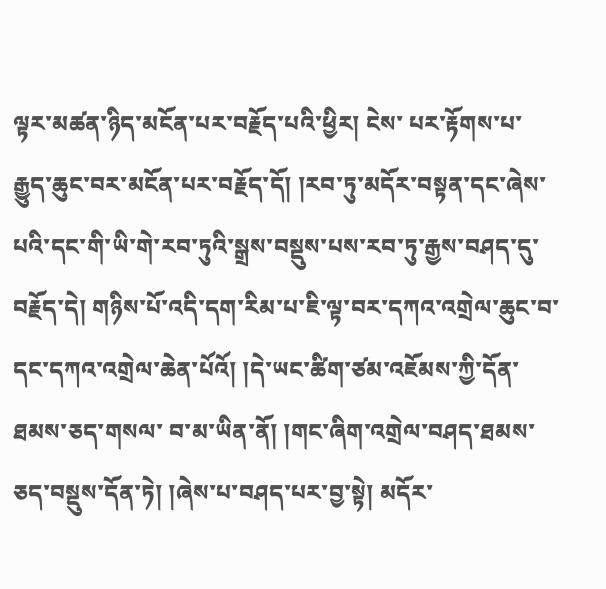ལྟར་མཚན་ཉིད་མངོན་པར་བརྗོད་པའི་ཕྱིར། ངེས་ པར་རྟོགས་པ་རྒྱུད་ཆུང་བར་མངོན་པར་བརྗོད་དོ། །རབ་ཏུ་མདོར་བསྟན་དང་ཞེས་པའི་དང་གི་ཡི་གེ་རབ་ཏུའི་སྒྲས་བསྡུས་པས་རབ་ཏུ་རྒྱས་བཤད་དུ་བརྗོད་དེ། གཉིས་པོ་འདི་དག་རིམ་པ་ཇི་ལྟ་བར་དཀའ་འགྲེལ་ཆུང་བ་དང་དཀའ་འགྲེལ་ཆེན་པོའོ། །དེ་ཡང་ཚིག་ཙམ་འཇོམས་ཀྱི་དོན་ཐམས་ཅད་གསལ་ བ་མ་ཡིན་ནོ། །གང་ཞིག་འགྲེལ་བཤད་ཐམས་ཅད་བསྡུས་དོན་ཏེ། །ཞེས་པ་བཤད་པར་བྱ་སྟེ། མདོར་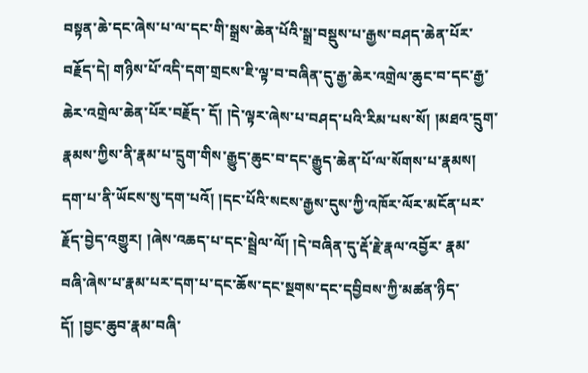བསྟན་ཆེ་དང་ཞེས་པ་ལ་དང་གི་སྒྲས་ཆེན་པོའི་སྒྲ་བསྡུས་པ་རྒྱས་བཤད་ཆེན་པོར་བརྗོད་དེ། གཉིས་པོ་འདི་དག་གྲངས་ཇི་ལྟ་བ་བཞིན་དུ་རྒྱ་ཆེར་འགྲེལ་ཆུང་བ་དང་རྒྱ་ཆེར་འགྲེལ་ཆེན་པོར་བརྗོད་ དོ། །དེ་ལྟར་ཞེས་པ་བཤད་པའི་རིམ་པས་སོ། །མཐའ་དྲུག་རྣམས་ཀྱིས་ནི་རྣམ་པ་དྲུག་གིས་རྒྱུད་ཆུང་བ་དང་རྒྱུད་ཆེན་པོ་ལ་སོགས་པ་རྣམས། དག་པ་ནི་ཡོངས་སུ་དག་པའོ། །དང་པོའི་སངས་རྒྱས་དུས་ཀྱི་འཁོར་ལོར་མངོན་པར་རྗོད་བྱེད་འགྱུར། །ཞེས་འཆད་པ་དང་སྦྲེལ་ལོ། །དེ་བཞིན་དུ་རྡོ་རྗེ་རྣལ་འབྱོར་ རྣམ་བཞི་ཞེས་པ་རྣམ་པར་དག་པ་དང་ཆོས་དང་སྔགས་དང་དབྱིབས་ཀྱི་མཚན་ཉིད་དོ། །བྱང་ཆུབ་རྣམ་བཞི་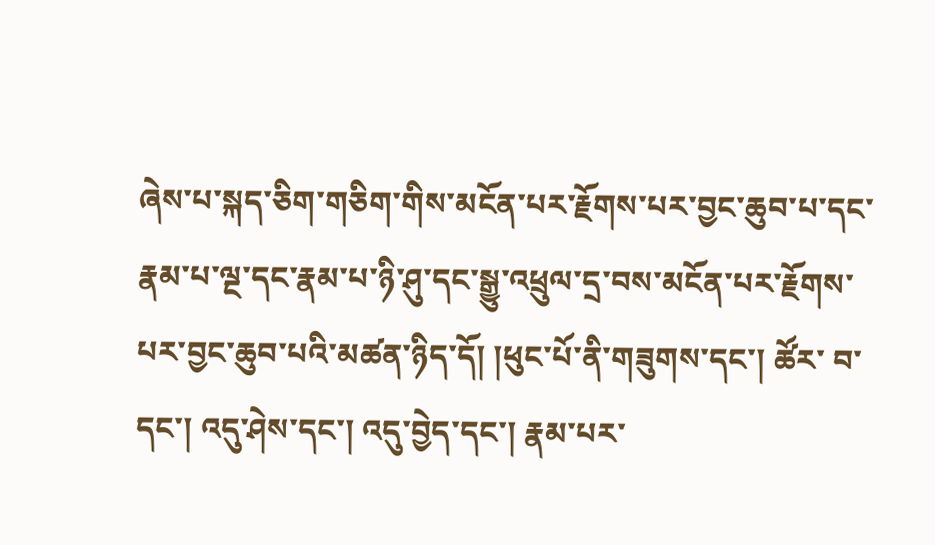ཞེས་པ་སྐད་ཅིག་གཅིག་གིས་མངོན་པར་རྗོགས་པར་བྱང་ཆུབ་པ་དང་རྣམ་པ་ལྔ་དང་རྣམ་པ་ཉི་ཤུ་དང་སྒྱུ་འཕྲུལ་དྲ་བས་མངོན་པར་རྗོགས་པར་བྱང་ཆུབ་པའི་མཚན་ཉིད་དོ། །ཕུང་པོ་ནི་གཟུགས་དང་། ཚོར་ བ་དང་། འདུ་ཤེས་དང་། འདུ་བྱེད་དང་། རྣམ་པར་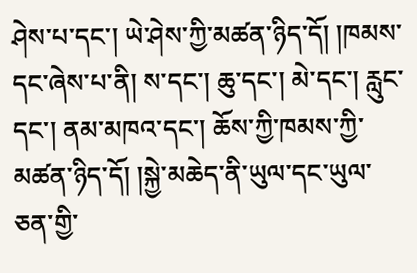ཤེས་པ་དང་། ཡེ་ཤེས་ཀྱི་མཚན་ཉིད་དོ། །ཁམས་དང་ཞེས་པ་ནི། ས་དང་། ཆུ་དང་། མེ་དང་། རླུང་དང་། ནམ་མཁའ་དང་། ཆོས་ཀྱི་ཁམས་ཀྱི་མཚན་ཉིད་དོ། །སྐྱེ་མཆེད་ནི་ཡུལ་དང་ཡུལ་ཅན་གྱི་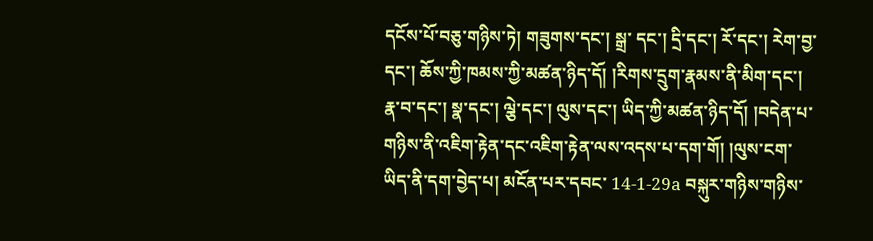དངོས་པོ་བཅུ་གཉིས་ཏེ། གཟུགས་དང་། སྒྲ་ དང་། དྲི་དང་། རོ་དང་། རེག་བྱ་དང་། ཆོས་ཀྱི་ཁམས་ཀྱི་མཚན་ཉིད་དོ། །རིགས་དྲུག་རྣམས་ནི་མིག་དང་། རྣ་བ་དང་། སྣ་དང་། ལྕེ་དང་། ལུས་དང་། ཡིད་ཀྱི་མཚན་ཉིད་དོ། །བདེན་པ་གཉིས་ནི་འཇིག་རྟེན་དང་འཇིག་རྟེན་ལས་འདས་པ་དག་གོ། །ལུས་ངག་ཡིད་ནི་དག་བྱེད་པ། མངོན་པར་དབང་ 14-1-29a བསྐུར་གཉིས་གཉིས་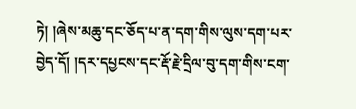ཏེ། །ཞེས་མཆུ་དང་ཅོད་པ་ན་དག་གིས་ལུས་དག་པར་བྱེད་དོ། །དར་དཔྱངས་དང་རྡོ་རྗེ་དྲིལ་བུ་དག་གིས་ངག་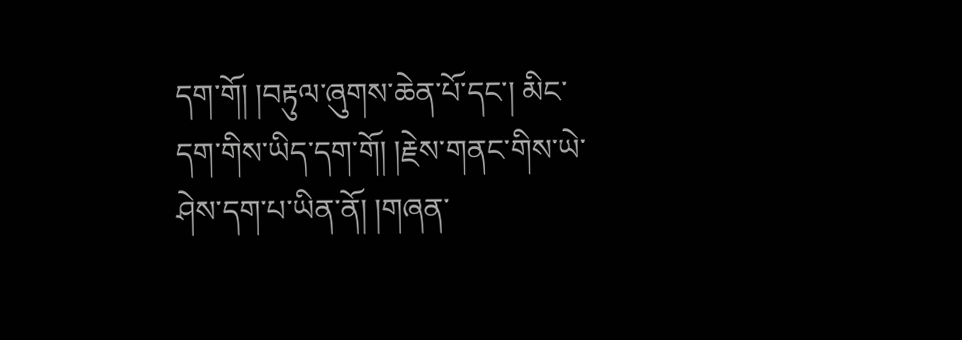དག་གོ། །བརྟུལ་ཞུགས་ཆེན་པོ་དང་། མིང་དག་གིས་ཡིད་དག་གོ། །རྗེས་གནང་གིས་ཡེ་ཤེས་དག་པ་ཡིན་ནོ། །གཞན་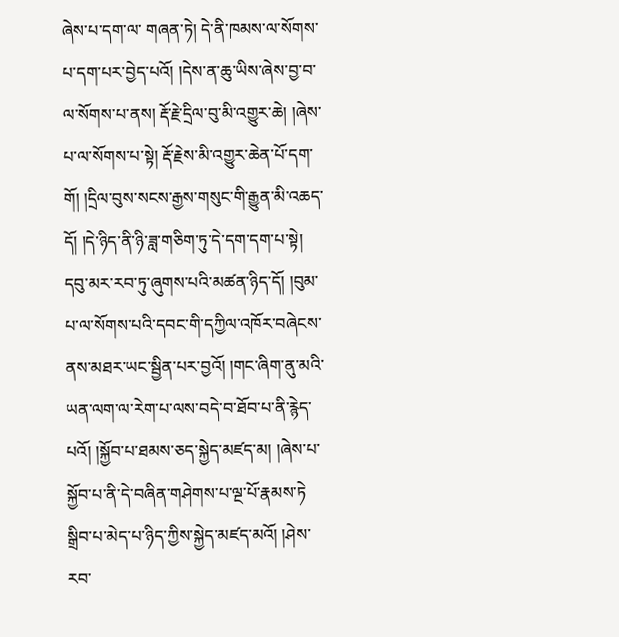ཞེས་པ་དག་ལ་ གཞན་ཏེ། དེ་ནི་ཁམས་ལ་སོགས་པ་དག་པར་བྱེད་པའོ། །དེས་ན་ཆུ་ཡིས་ཞེས་བྱ་བ་ལ་སོགས་པ་ནས། རྡོ་རྗེ་དྲིལ་བུ་མི་འགྱུར་ཆེ། །ཞེས་པ་ལ་སོགས་པ་སྟེ། རྡོ་རྗེས་མི་འགྱུར་ཆེན་པོ་དག་གོ། །དྲིལ་བུས་སངས་རྒྱས་གསུང་གི་རྒྱུན་མི་འཆད་དོ། །དེ་ཉིད་ནི་ཉི་ཟླ་གཅིག་ཏུ་དེ་དག་དག་པ་སྟེ། དབུ་མར་རབ་ཏུ་ཞུགས་པའི་མཚན་ཉིད་དོ། །བུམ་པ་ལ་སོགས་པའི་དབང་གི་དཀྱིལ་འཁོར་བཞེངས་ནས་མཐར་ཡང་སྦྱིན་པར་བྱའོ། །གང་ཞིག་ནུ་མའི་ཡན་ལག་ལ་རེག་པ་ལས་བདེ་བ་ཐོབ་པ་ནི་རྙེད་པའོ། །སྐྱོབ་པ་ཐམས་ཅད་སྐྱེད་མཛད་མ། །ཞེས་པ་སྐྱོབ་པ་ནི་དེ་བཞིན་གཤེགས་པ་ལྔ་པོ་རྣམས་ཏེ སྒྲིབ་པ་མེད་པ་ཉིད་ཀྱིས་སྐྱེད་མཛད་མའོ། །ཤེས་རབ་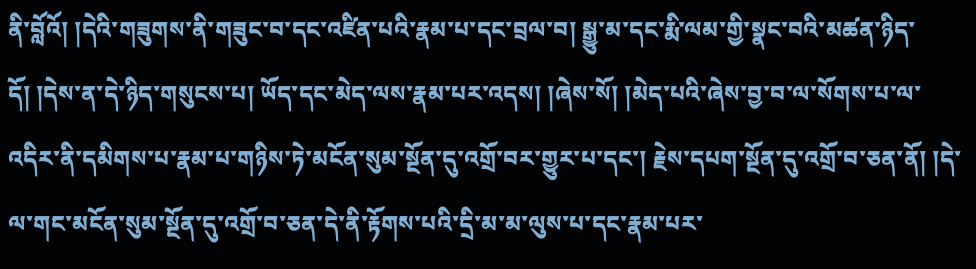ནི་བློའོ། །དེའི་གཟུགས་ནི་གཟུང་བ་དང་འཛིན་པའི་རྣམ་པ་དང་བྲལ་བ། སྒྱུ་མ་དང་རྨི་ལམ་གྱི་སྣང་བའི་མཚན་ཉིད་དོ། །དེས་ན་དེ་ཉིད་གསུངས་པ། ཡོད་དང་མེད་ལས་རྣམ་པར་འདས། །ཞེས་སོ། །མེད་པའི་ཞེས་བྱ་བ་ལ་སོགས་པ་ལ་ འདིར་ནི་དམིགས་པ་རྣམ་པ་གཉིས་ཏེ་མངོན་སུམ་སྔོན་དུ་འགྲོ་བར་གྱུར་པ་དང་། རྗེས་དཔག་སྔོན་དུ་འགྲོ་བ་ཅན་ནོ། །དེ་ལ་གང་མངོན་སུམ་སྔོན་དུ་འགྲོ་བ་ཅན་དེ་ནི་རྟོགས་པའི་དྲི་མ་མ་ལུས་པ་དང་རྣམ་པར་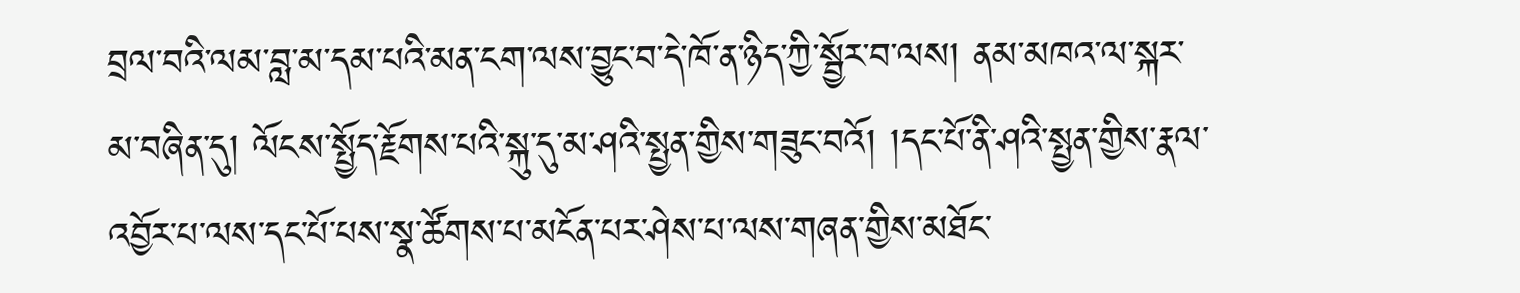བྲལ་བའི་ལམ་བླ་མ་དམ་པའི་མན་ངག་ལས་བྱུང་བ་དེ་ཁོ་ན་ཉིད་ཀྱི་སྦྱོར་བ་ལས། ནམ་མཁའ་ལ་སྐར་ མ་བཞིན་དུ། ལོངས་སྤྱོད་རྗོགས་པའི་སྐུ་དུ་མ་ཤའི་སྤྱན་གྱིས་གཟུང་བའོ། །དང་པོ་ནི་ཤའི་སྤྱན་གྱིས་རྣལ་འབྱོར་པ་ལས་དང་པོ་པས་སྣ་ཚོགས་པ་མངོན་པར་ཤེས་པ་ལས་གཞན་གྱིས་མཐོང་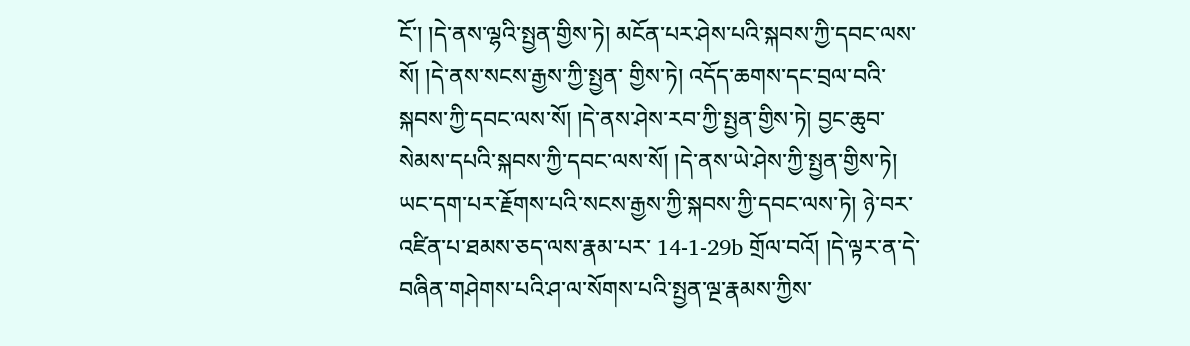ངོ་། །དེ་ནས་ལྷའི་སྤྱན་གྱིས་ཏེ། མངོན་པར་ཤེས་པའི་སྐབས་ཀྱི་དབང་ལས་སོ། །དེ་ནས་སངས་རྒྱས་ཀྱི་སྤྱན་ གྱིས་ཏེ། འདོད་ཆགས་དང་བྲལ་བའི་སྐབས་ཀྱི་དབང་ལས་སོ། །དེ་ནས་ཤེས་རབ་ཀྱི་སྤྱན་གྱིས་ཏེ། བྱང་ཆུབ་སེམས་དཔའི་སྐབས་ཀྱི་དབང་ལས་སོ། །དེ་ནས་ཡེ་ཤེས་ཀྱི་སྤྱན་གྱིས་ཏེ། ཡང་དག་པར་རྗོགས་པའི་སངས་རྒྱས་ཀྱི་སྐབས་ཀྱི་དབང་ལས་ཏེ། ཉེ་བར་འཛིན་པ་ཐམས་ཅད་ལས་རྣམ་པར་ 14-1-29b གྲོལ་བའོ། །དེ་ལྟར་ན་དེ་བཞིན་གཤེགས་པའི་ཤ་ལ་སོགས་པའི་སྤྱན་ལྔ་རྣམས་ཀྱིས་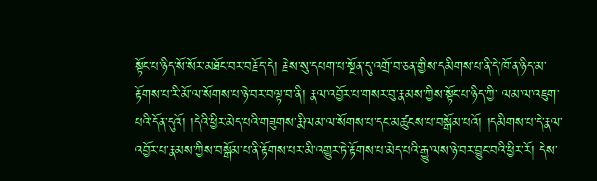སྟོང་པ་ཉིད་སོ་སོར་མཐོང་བར་བརྗོད་དེ། རྗེས་སུ་དཔག་པ་སྔོན་དུ་འགྲོ་བ་ཅན་གྱིས་དམིགས་པ་ནི་དེ་ཁོ་ན་ཉིད་མ་རྟོགས་པ་རི་མོ་ལ་སོགས་པ་ཉེ་བར་བལྟ་བ་ནི། རྣལ་འབྱོར་པ་གསར་བུ་རྣམས་ཀྱིས་སྟོང་པ་ཉིད་ཀྱི་ ལམ་ལ་འཇུག་པའི་དོན་དུའོ། །དེའི་ཕྱིར་མེད་པའི་གཟུགས་རྨི་ལམ་ལ་སོགས་པ་དང་མཚུངས་པ་བསྒོམ་པའོ། །དམིགས་པ་དེ་རྣལ་འབྱོར་པ་རྣམས་ཀྱིས་བསྒོམ་པ་ནི་རྟོགས་པར་མི་འགྱུར་ཏེ་རྟོགས་པ་མེད་པའི་རྒྱུ་ལས་ཉེ་བར་བྱུང་བའི་ཕྱིར་རོ། དེས་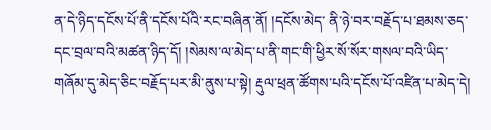ན་དེ་ཉིད་དངོས་པོ་ནི་དངོས་པོའི་རང་བཞིན་ནོ། །དངོས་མེད་ ནི་ཉེ་བར་བརྗོད་པ་ཐམས་ཅད་དང་བྲལ་བའི་མཚན་ཉིད་དོ། །སེམས་ལ་མེད་པ་ནི་གང་གི་ཕྱིར་སོ་སོར་གསལ་བའི་ཡིད་གཞོམ་དུ་མེད་ཅིང་བརྗོད་པར་མི་ནུས་པ་སྟེ། རྡུལ་ཕྲན་ཚོགས་པའི་དངོས་པོ་འཛིན་པ་མེད་དེ།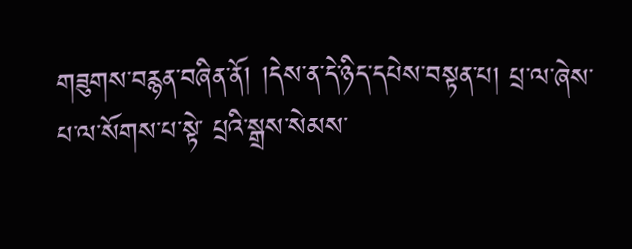གཟུགས་བརྙན་བཞིན་ནོ། །དེས་ན་དེ་ཉིད་དཔེས་བསྟན་པ། པྲ་ལ་ཞེས་པ་ལ་སོགས་པ་སྟེ་ པྲའི་སྒྲས་སེམས་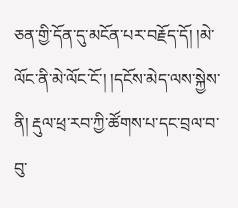ཅན་གྱི་དོན་དུ་མངོན་པར་བརྗོད་དོ། །མེ་ལོང་ནི་མེ་ལོང་ངོ་། །དངོས་མེད་ལས་སྐྱེས་ནི། རྡུལ་ཕྲ་རབ་ཀྱི་ཚོགས་པ་དང་བྲལ་བ་བུ་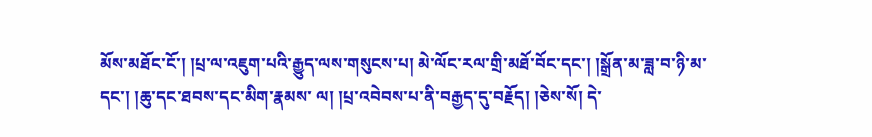མོས་མཐོང་ངོ་། །པྲ་ལ་འཇུག་པའི་རྒྱུད་ལས་གསུངས་པ། མེ་ལོང་རལ་གྲི་མཐོ་བོང་དང་། །སྒྲོན་མ་ཟླ་བ་ཉི་མ་དང་། །ཆུ་དང་ཐབས་དང་མིག་རྣམས་ ལ། །པྲ་འབེབས་པ་ནི་བརྒྱད་དུ་བརྗོད། །ཅེས་སོ། དེ་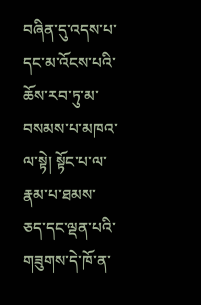བཞིན་དུ་འདས་པ་དང་མ་འོངས་པའི་ཆོས་རབ་ཏུ་མ་བསམས་པ་མཁའ་ལ་སྟེ། སྟོང་པ་ལ་རྣམ་པ་ཐམས་ཅད་དང་ལྡན་པའི་གཟུགས་དེ་ཁོ་ན་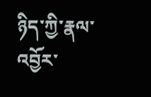ཉིད་ཀྱི་རྣལ་འབྱོར་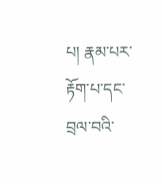པ། རྣམ་པར་རྟོག་པ་དང་བྲལ་བའི་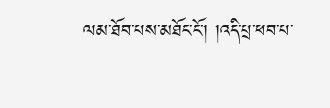ལམ་ཐོབ་པས་མཐོང་ངོ་། །འདི་པྲ་ཕབ་པ་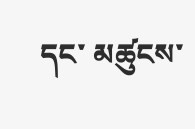དང་ མཚུངས་